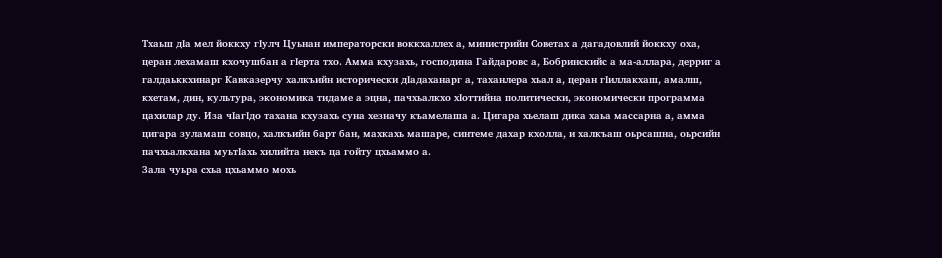Тхаьш дӏа мел йоккху гӏулч Цуьнан императорски воккхаллех а, министрийн Советах а дагадовлий йоккху оха, церан лехамаш кхочушбан а гӏерта тхо. Амма кхузахь, господина Гайдаровс а, Бобринскийс а ма-аллара, дерриг а галдаьккхинарг Кавказерчу халкъийн исторически дӏадаханарг а, таханлера хьал а, церан гӏиллакхаш, амалш, кхетам, дин, культура, экономика тидаме а эцна, пачхьалкхо хӏоттийна политически, экономически программа цахилар ду. Иза чӏагӏдо тахана кхузахь суна хезначу къамелаша а. Цигара хьелаш дика хаьа массарна а, амма цигара зуламаш совцо, халкъийн барт бан, махкахь машаре, синтеме дахар кхолла, и халкъаш оьрсашна, оьрсийн пачхьалкхана муьтӏахь хилийта некъ ца гойту цхьаммо а.
Зала чуьра схьа цхьаммо мохь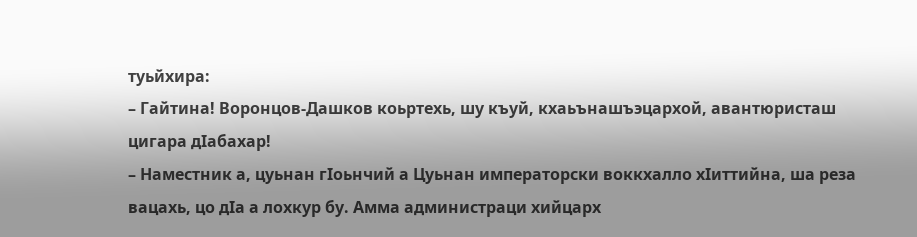туьйхира:
– Гайтина! Воронцов-Дашков коьртехь, шу къуй, кхаьънашъэцархой, авантюристаш цигара дӏабахар!
– Наместник а, цуьнан гӏоьнчий а Цуьнан императорски воккхалло хӏиттийна, ша реза вацахь, цо дӏа а лохкур бу. Амма администраци хийцарх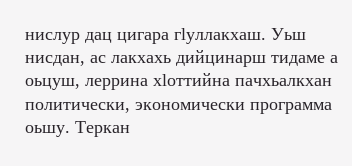нислур дац цигара гӏуллакхаш. Уьш нисдан, ас лакхахь дийцинарш тидаме а оьцуш, леррина хӏоттийна пачхьалкхан политически, экономически программа оьшу. Теркан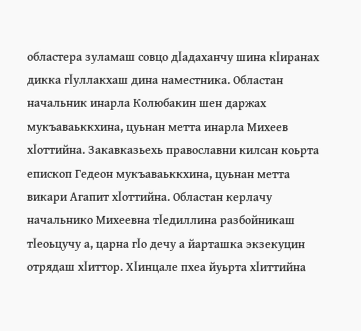областера зуламаш совцо дӏадаханчу шина кӏиранах дикка гӏуллакхаш дина наместника. Областан начальник инарла Колюбакин шен даржах мукъаваьккхина, цуьнан метта инарла Михеев хӏоттийна. Закавказьехь православни килсан коьрта епископ Гедеон мукъаваьккхина, цуьнан метта викари Агапит хӏоттийна. Областан керлачу начальнико Михеевна тӏедиллина разбойникаш тӏеоьцучу а, царна гӏо дечу а йарташка экзекуцин отрядаш хӏиттор. Хӏинцале пхеа йуьрта хӏиттийна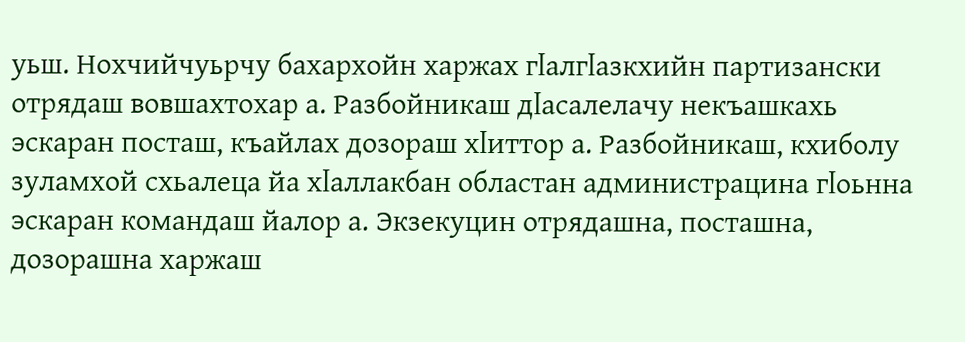уьш. Нохчийчуьрчу бахархойн харжах гӏалгӏазкхийн партизански отрядаш вовшахтохар а. Разбойникаш дӏасалелачу некъашкахь эскаран посташ, къайлах дозораш хӏиттор а. Разбойникаш, кхиболу зуламхой схьалеца йа хӏаллакбан областан администрацина гӏоьнна эскаран командаш йалор а. Экзекуцин отрядашна, посташна, дозорашна харжаш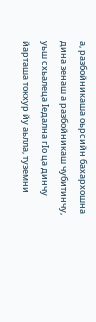а, разбойникаша оьрсийн бахархошна дина зенаш а разбойникаш чубитинчу, уьш схьалеца ӏедална гӏо ца динчу йарташа токхур йу аьлла, туземни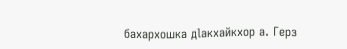бахархошка дӏакхайкхор а. Герз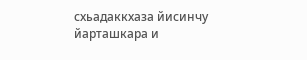схьадаккхаза йисинчу йарташкара и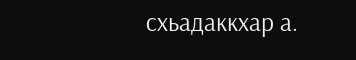схьадаккхар а.